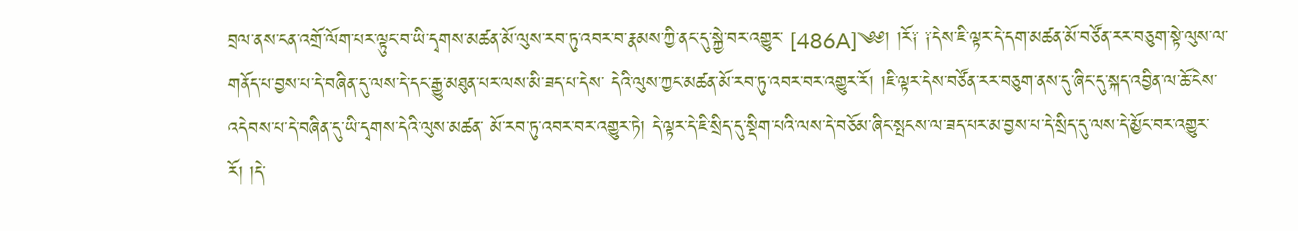བྲལ་ནས་ངན་འགྲོ་ལོག་པར་ལྟུང་བ་ཡི་དྭགས་མཚན་མོ་ལུས་རབ་ཏུ་འབར་བ་རྣམས་ཀྱི་ནང་དུ་སྐྱེ་བར་འགྱུར་ [486A]༄༅། །རོ༑ ༑དེས་ཇི་ལྟར་དེ་དག་མཚན་མོ་བཙོན་རར་བཅུག་སྟེ་ལུས་ལ་གནོད་པ་བྱས་པ་དེ་བཞིན་དུ་ལས་དེ་དང་རྒྱུ་མཐུན་པར་ལས་མི་ཟད་པ་དེས་ དེའི་ལུས་ཀྱང་མཚན་མོ་རབ་ཏུ་འབར་བར་འགྱུར་རོ། །ཇི་ལྟར་དེས་བཙོན་རར་བཅུག་ནས་དུ་ཞིང་དུ་སྐད་འབྱིན་ལ་ཆོ་ངེས་འདེབས་པ་དེ་བཞིན་དུ་ཡི་དྭགས་དེའི་ལུས་མཚན་ མོ་རབ་ཏུ་འབར་བར་འགྱུར་ཏེ། དེ་ལྟར་དེ་ཇི་སྲིད་དུ་སྡིག་པའི་ལས་དེ་བཅོམ་ཞིང་སྤངས་ལ་ཟད་པར་མ་བྱས་པ་དེ་སྲིད་དུ་ལས་དེ་མྱོང་བར་འགྱུར་རོ། །དེ་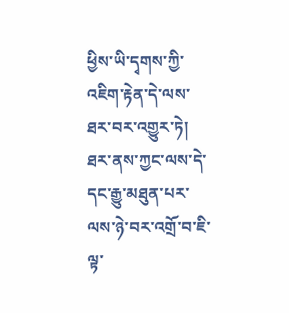ཕྱིས་ཡི་དྭགས་ཀྱི་ འཇིག་རྟེན་དེ་ལས་ཐར་བར་འགྱུར་ཏེ། ཐར་ནས་ཀྱང་ལས་དེ་དང་རྒྱུ་མཐུན་པར་ལས་ཉེ་བར་འགྲོ་བ་ཇི་ལྟ་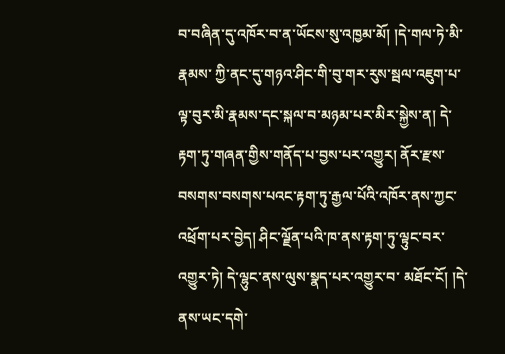བ་བཞིན་དུ་འཁོར་བ་ན་ཡོངས་སུ་འཁྱམ་མོ། །དེ་གལ་ཏེ་མི་རྣམས་ ཀྱི་ནང་དུ་གཉའ་ཤིང་གི་བུ་གར་རུས་སྦལ་འཇུག་པ་ལྟ་བུར་མི་རྣམས་དང་སྐལ་བ་མཉམ་པར་མིར་སྐྱེས་ན། དེ་རྟག་ཏུ་གཞན་གྱིས་གནོད་པ་བྱས་པར་འགྱུར། ནོར་རྫས་ བསགས་བསགས་པའང་རྟག་ཏུ་རྒྱལ་པོའི་འཁོར་ནས་ཀྱང་འཕྲོག་པར་བྱེད། ཤིང་ལྗོན་པའི་ཁ་ནས་རྟག་ཏུ་ལྟུང་བར་འགྱུར་ཏེ། དེ་ལྷུང་ནས་ལུས་སྣད་པར་འགྱུར་བ་ མཐོང་ངོ། །དེ་ནས་ཡང་དགེ་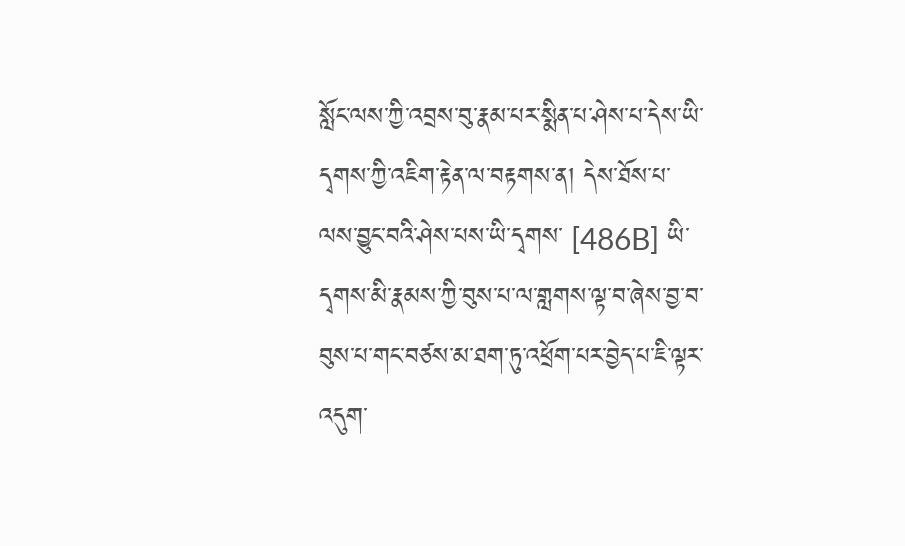སློང་ལས་ཀྱི་འབྲས་བུ་རྣམ་པར་སྨིན་པ་ཤེས་པ་དེས་ཡི་དྭགས་ཀྱི་འཇིག་རྟེན་ལ་བརྟགས་ན། དེས་ཐོས་པ་ལས་བྱུང་བའི་ཤེས་པས་ཡི་དྭགས་ [486B] ཡི་དྭགས་མི་རྣམས་ཀྱི་བུས་པ་ལ་གླགས་ལྟ་བ་ཞེས་བྱ་བ་བུས་པ་གང་བཙས་མ་ཐག་ཏུ་འཕྲོག་པར་བྱེད་པ་ཇི་ལྟར་འདུག་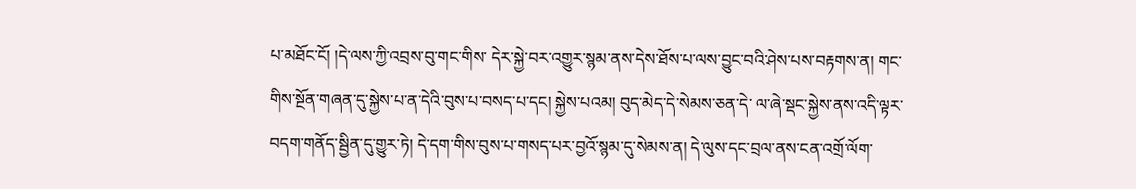པ་མཐོང་ངོ། །དེ་ལས་ཀྱི་འབྲས་བུ་གང་གིས་ དེར་སྐྱེ་བར་འགྱུར་སྙམ་ནས་དེས་ཐོས་པ་ལས་བྱུང་བའི་ཤེས་པས་བརྟགས་ན། གང་གིས་སྔོན་གཞན་དུ་སྐྱེས་པ་ན་དེའི་བུས་པ་བསད་པ་དང། སྐྱེས་པའམ། བུད་མེད་དེ་སེམས་ཅན་དེ་ ལ་ཞེ་སྡང་སྐྱེས་ནས་འདི་ལྟར་བདག་གནོད་སྦྱིན་དུ་གྱུར་ཏེ། དེ་དག་གིས་བུས་པ་གསད་པར་བྱའོ་སྙམ་དུ་སེམས་ན། དེ་ལུས་དང་བྲལ་ནས་ངན་འགྲོ་ལོག་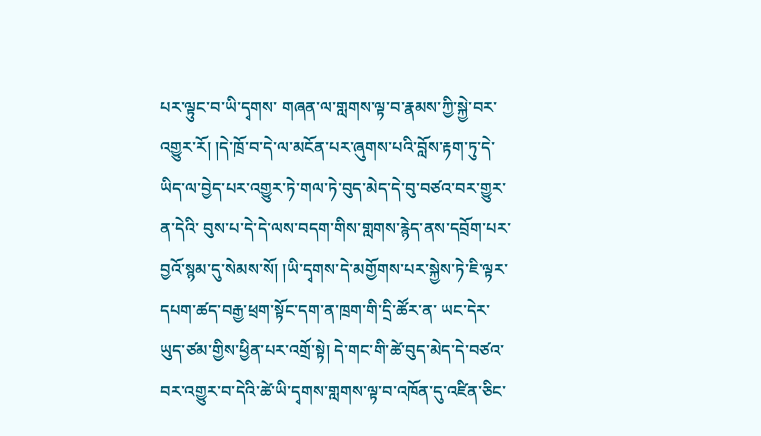པར་ལྟུང་བ་ཡི་དྭགས་ གཞན་ལ་གླགས་ལྟ་བ་རྣམས་ཀྱི་སྐྱེ་བར་འགྱུར་རོ། །དེ་ཁྲོ་བ་དེ་ལ་མངོན་པར་ཞུགས་པའི་བློས་རྟག་ཏུ་དེ་ཡིད་ལ་བྱེད་པར་འགྱུར་ཏེ་གལ་ཏེ་བུད་མེད་དེ་བུ་བཙའ་བར་གྱུར་ན་དེའི་ བུས་པ་དེ་དེ་ལས་བདག་གིས་གླགས་རྙེད་ནས་དབྲོག་པར་བྱའོ་སྙམ་དུ་སེམས་སོ། །ཡི་དྭགས་དེ་མགྱོགས་པར་སྐྱེས་ཏེ་ཇི་ལྟར་དཔག་ཚད་བརྒྱ་ཕྲག་སྟོང་དག་ན་ཁྲག་གི་དྲི་ཚོར་ན་ ཡང་དེར་ཡུད་ཙམ་གྱིས་ཕྱིན་པར་འགྲོ་སྟེ། དེ་གང་གི་ཚེ་བུད་མེད་དེ་བཙའ་བར་འགྱུར་བ་དེའི་ཚེ་ཡི་དྭགས་གླགས་ལྟ་བ་འཁོན་དུ་འཛིན་ཅིང་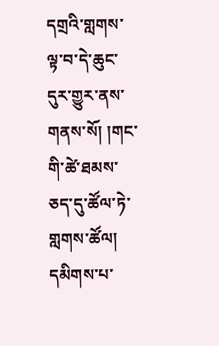དགྲའི་གླགས་ལྟ་བ་དེ་ཆུང་དུར་གྱུར་ནས་ གནས་སོ། །གང་གི་ཚེ་ཐམས་ཅད་དུ་ཚོལ་ཏེ་གླགས་ཚོལ། དམིགས་པ་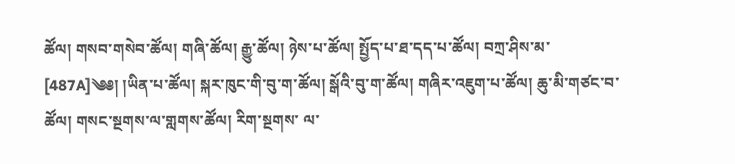ཚོལ། གསབ་གསེབ་ཚོལ། གཞི་ཚོལ། རྒྱུ་ཚོལ། ཉེས་པ་ཚོལ། སྤྱོད་པ་ཐ་དད་པ་ཚོལ། བཀྲ་ཤིས་མ་ [487A]༄༅། །ཡིན་པ་ཚོལ། སྐར་ཁུང་གི་བུ་ག་ཚོལ། སྒོའི་བུ་ག་ཚོལ། གཞིར་འཇུག་པ་ཚོལ། ཆུ་མི་གཙང་བ་ཚོལ། གསང་སྔགས་ལ་གླགས་ཚོལ། རིག་སྔགས་ ལ་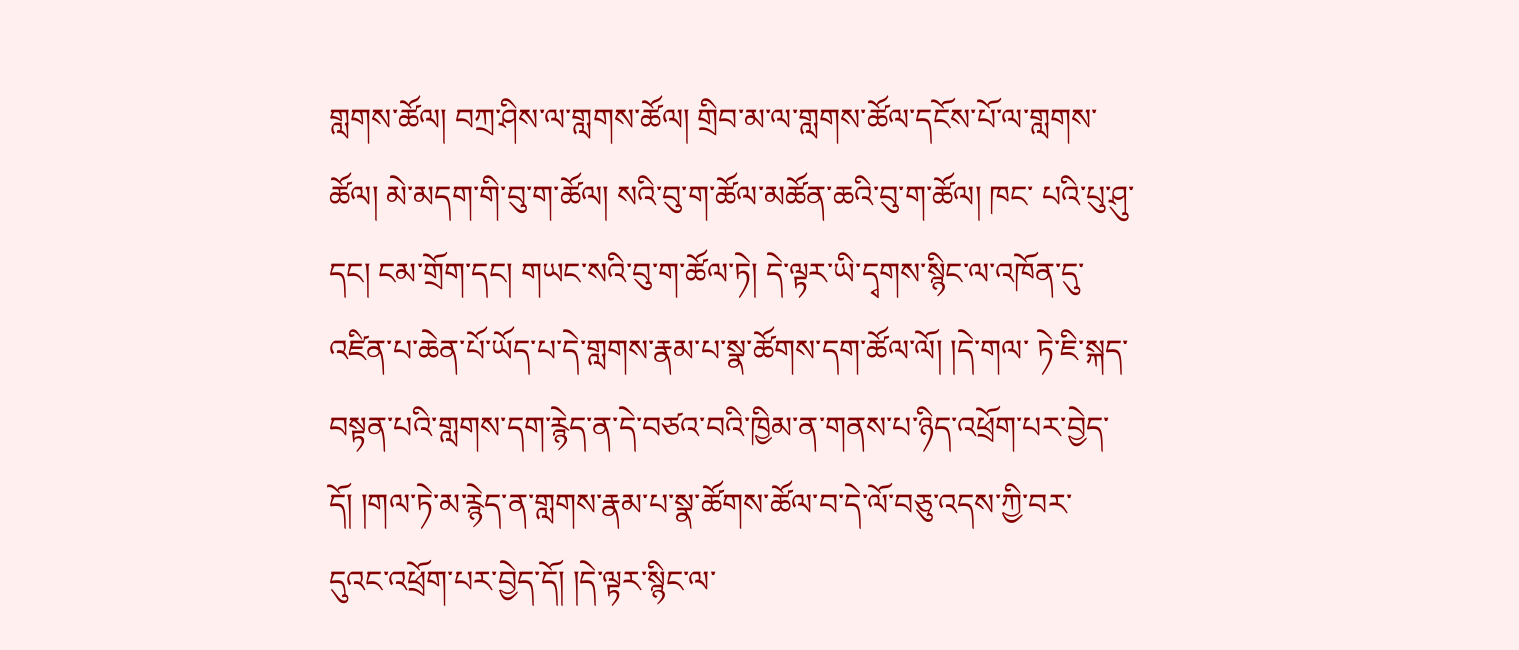གླགས་ཚོལ། བཀྲ་ཤིས་ལ་གླགས་ཚོལ། གྲིབ་མ་ལ་གླགས་ཚོལ་དངོས་པོ་ལ་གླགས་ཚོལ། མེ་མདག་གི་བུ་ག་ཚོལ། སའི་བུ་ག་ཚོལ་མཚོན་ཆའི་བུ་ག་ཚོལ། ཁང་ པའི་པུ་ཤུ་དང། ངམ་གྲོག་དང། གཡང་སའི་བུ་ག་ཚོལ་ཏེ། དེ་ལྟར་ཡི་དྭགས་སྙིང་ལ་འཁོན་དུ་འཛིན་པ་ཆེན་པོ་ཡོད་པ་དེ་གླགས་རྣམ་པ་སྣ་ཚོགས་དག་ཚོལ་ལོ། །དེ་གལ་ ཏེ་ཇི་སྐད་བསྟན་པའི་གླགས་དག་རྙེད་ན་དེ་བཙའ་བའི་ཁྱིམ་ན་གནས་པ་ཉིད་འཕྲོག་པར་བྱེད་དོ། །གལ་ཏེ་མ་རྙེད་ན་གླགས་རྣམ་པ་སྣ་ཚོགས་ཚོལ་བ་དེ་ལོ་བཅུ་འདས་ཀྱི་བར་ དུའང་འཕྲོག་པར་བྱེད་དོ། །དེ་ལྟར་སྙིང་ལ་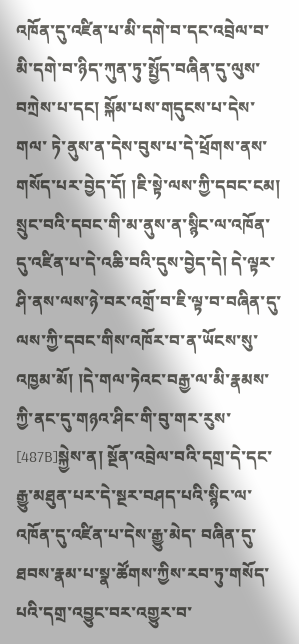འཁོན་དུ་འཛིན་པ་མི་དགེ་བ་དང་འབྲེལ་བ་མི་དགེ་བ་ཉིད་ཀུན་ཏུ་སྤྱོད་བཞིན་དུ་ལུས་བཀྲེས་པ་དང། སྐོམ་པས་གདུངས་པ་དེས་གལ་ ཏེ་ནུས་ན་དེས་བུས་པ་དེ་ཕྲོགས་ནས་གསོད་པར་བྱེད་དོ། །ཇི་སྟེ་ལས་ཀྱི་དབང་ངམ། སྲུང་བའི་དབང་གི་མ་ནུས་ན་སྙིང་ལ་འཁོན་དུ་འཛིན་པ་དེ་འཆི་བའི་དུས་བྱེད་དེ། དེ་ལྟར་ ཤི་ནས་ལས་ཉེ་བར་འགྲོ་བ་ཇི་ལྟ་བ་བཞིན་དུ་ལས་ཀྱི་དབང་གིས་འཁོར་བ་ན་ཡོངས་སུ་འཁྱམ་མོ། །དེ་གལ་ཏེའང་བརྒྱ་ལ་མི་རྣམས་ཀྱི་ནང་དུ་གཉའ་ཤིང་གི་བུ་གར་རུས་ [487B]སྐྱེས་ན། སྔོན་འབྲེལ་བའི་དགྲ་དེ་དང་རྒྱུ་མཐུན་པར་དེ་སྔར་བཤད་པའི་སྙིང་ལ་འཁོན་དུ་འཛིན་པ་དེས་རྒྱུ་མེད་ བཞིན་དུ་ཐབས་རྣམ་པ་སྣ་ཚོགས་ཀྱིས་རབ་ཏུ་གསོད་པའི་དགྲ་འབྱུང་བར་འགྱུར་བ་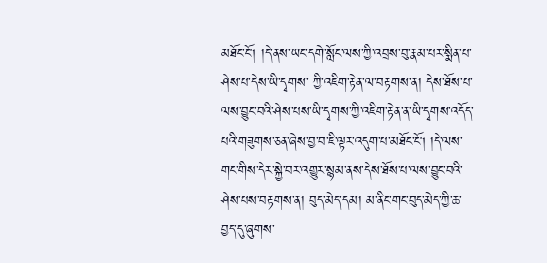མཐོང་ངོ། །དེ་ནས་ཡང་དགེ་སློང་ལས་ཀྱི་འབྲས་བུ་རྣམ་པར་སྨིན་པ་ཤེས་པ་དེས་ཡི་དྭགས་ ཀྱི་འཇིག་རྟེན་ལ་བརྟགས་ན། དེས་ཐོས་པ་ལས་བྱུང་བའི་ཤེས་པས་ཡི་དྭགས་ཀྱི་འཇིག་རྟེན་ན་ཡི་དྭགས་འདོད་པའི་གཟུགས་ཅན་ཞེས་བྱ་བ་ཇི་ལྟར་འདུག་པ་མཐོང་ངོ། །དེ་ལས་ གང་གིས་དེར་སྐྱེ་བར་འགྱུར་སྙམ་ནས་དེས་ཐོས་པ་ལས་བྱུང་བའི་ཤེས་པས་བརྟགས་ན། བུད་མེད་དམ། མ་ནིང་གང་བུད་མེད་ཀྱི་ཆ་བྱད་དུ་ཞུགས་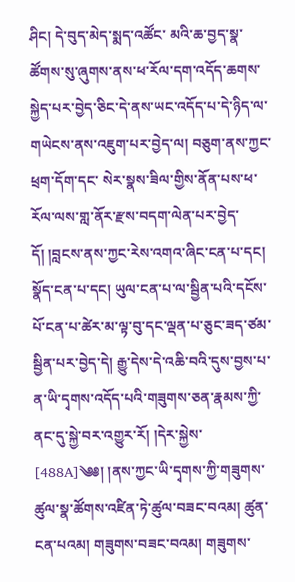ཤིང། དེ་བུད་མེད་སྨད་འཚོང་ མའི་ཆ་བྱད་སྣ་ཚོགས་སུ་ཞུགས་ནས་ཕ་རོལ་དག་འདོད་ཆགས་སྐྱེད་པར་བྱེད་ཅིང་དེ་ནས་ཡང་འདོད་པ་དེ་ཉིད་ལ་གཡེངས་ནས་འཇུག་པར་བྱེད་ལ། བཅུག་ནས་ཀྱང་ཕྲག་དོག་དང་ སེར་སྣས་ཟིལ་གྱིས་ནོན་པས་ཕ་རོལ་ལས་གླ་ནོར་རྫས་བདག་ལེན་པར་བྱེད་དོ། །བླངས་ནས་ཀྱང་རེས་འགའ་ཞིང་ངན་པ་དང། སྣོད་ངན་པ་དང། ཡུལ་ངན་པ་ལ་སྦྱིན་པའི་དངོས་ པོ་ངན་པ་ཚེར་མ་ལྟ་བུ་དང་ལྡན་པ་ཅུང་ཟད་ཙམ་སྦྱིན་པར་བྱེད་དེ། རྒྱུ་དེས་དེ་འཆི་བའི་དུས་བྱས་པ་ན་ཡི་དྭགས་འདོད་པའི་གཟུགས་ཅན་རྣམས་ཀྱི་ནང་དུ་སྐྱེ་བར་འགྱུར་རོ། །དེར་སྐྱེས་ [488A]༄༅། །ནས་ཀྱང་ཡི་དྭགས་ཀྱི་གཟུགས་ཚུལ་སྣ་ཚོགས་འཛིན་ཏེ་ཚུལ་བཟང་བའམ། ཚུན་ངན་པའམ། གཟུགས་བཟང་བའམ། གཟུགས་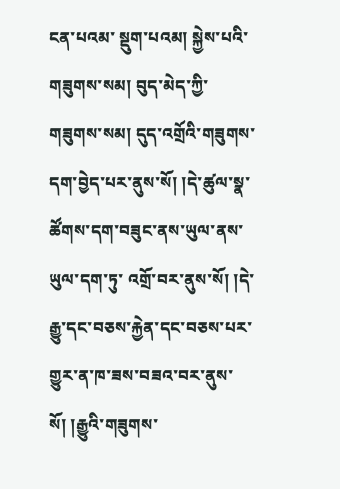ངན་པའམ་ སྡུག་པའམ། སྐྱེས་པའི་གཟུགས་སམ། བུད་མེད་ཀྱི་གཟུགས་སམ། དུད་འགྲོའི་གཟུགས་དག་བྱེད་པར་ནུས་སོ། །དེ་ཚུལ་སྣ་ཚོགས་དག་བཟུང་ནས་ཡུལ་ནས་ཡུལ་དག་ཏུ་ འགྲོ་བར་ནུས་སོ། །དེ་རྒྱུ་དང་བཅས་རྐྱེན་དང་བཅས་པར་གྱུར་ན་ཁ་ཟས་བཟའ་བར་ནུས་སོ། །རྒྱུའི་གཟུགས་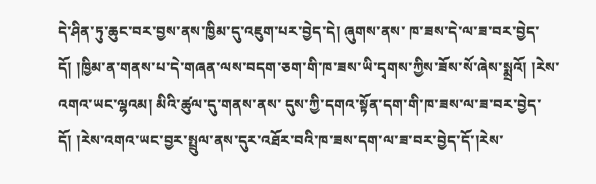དེ་ཤིན་ཏུ་ཆུང་བར་བྱས་ནས་ཁྱིམ་དུ་འཇུག་པར་བྱེད་དེ། ཞུགས་ནས་ ཁ་ཟས་དེ་ལ་ཟ་བར་བྱེད་དོ། །ཁྱིམ་ན་གནས་པ་དེ་གཞན་ལས་བདག་ཅག་གི་ཁ་ཟས་ཡི་དྭགས་ཀྱིས་ཟོས་སོ་ཞེས་སྨྲའོ། །རེས་འགའ་ཡང་ལྷའམ། མིའི་ཚུལ་དུ་གནས་ནས་ དུས་ཀྱི་དགའ་སྟོན་དག་གི་ཁ་ཟས་ལ་ཟ་བར་བྱེད་དོ། །རེས་འགའ་ཡང་བྱར་སྤྲུལ་ནས་དུར་འཐོར་བའི་ཁ་ཟས་དག་ལ་ཟ་བར་བྱེད་དོ་།རེས་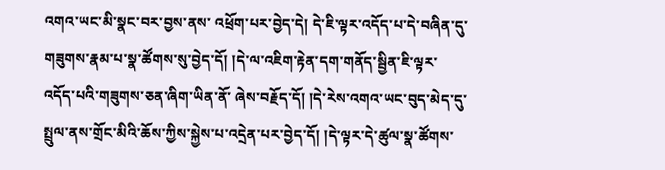འགའ་ཡང་མི་སྣང་བར་བྱས་ནས་ འཕྲོག་པར་བྱེད་དེ། དེ་ཇི་ལྟར་འདོད་པ་དེ་བཞིན་དུ་གཟུགས་རྣམ་པ་སྣ་ཚོགས་སུ་བྱེད་དོ། །དེ་ལ་འཇིག་རྟེན་དག་གནོད་སྦྱིན་ཇི་ལྟར་འདོད་པའི་གཟུགས་ཅན་ཞིག་ཡིན་ནོ་ ཞེས་བརྗོད་དོ། །དེ་རེས་འགའ་ཡང་བུད་མེད་དུ་སྤྲུལ་ནས་གྲོང་མིའི་ཆོས་ཀྱིས་སྐྱེས་པ་འདྲེན་པར་བྱེད་དོ། །དེ་ལྟར་དེ་ཚུལ་སྣ་ཚོགས་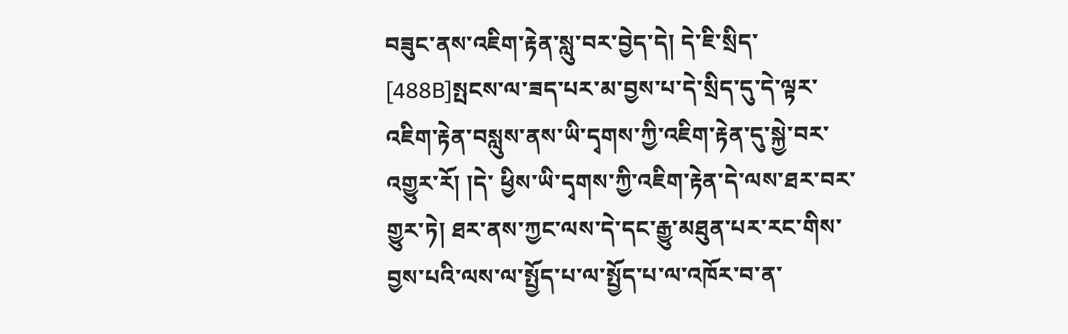བཟུང་ནས་འཇིག་རྟེན་སླུ་བར་བྱེད་དེ། དེ་ཇི་སྲིད་ [488B]སྤངས་ལ་ཟད་པར་མ་བྱས་པ་དེ་སྲིད་དུ་དེ་ལྟར་འཇིག་རྟེན་བསླུས་ནས་ཡི་དྭགས་ཀྱི་འཇིག་རྟེན་དུ་སྐྱེ་བར་འགྱུར་རོ། །དེ་ ཕྱིས་ཡི་དྭགས་ཀྱི་འཇིག་རྟེན་དེ་ལས་ཐར་བར་གྱུར་ཏེ། ཐར་ནས་ཀྱང་ལས་དེ་དང་རྒྱུ་མཐུན་པར་རང་གིས་བྱས་པའི་ལས་ལ་སྤྱོད་པ་ལ་སྤྱོད་པ་ལ་འཁོར་བ་ན་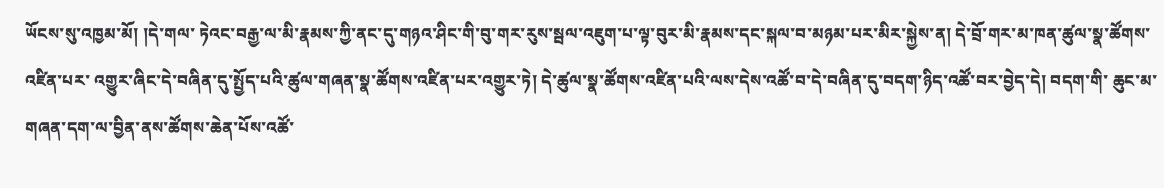ཡོངས་སུ་འཁྱམ་མོ། །དེ་གལ་ ཏེའང་བརྒྱ་ལ་མི་རྣམས་ཀྱི་ནང་དུ་གཉའ་ཤིང་གི་བུ་གར་རུས་སྦལ་འཇུག་པ་ལྟ་བུར་མི་རྣམས་དང་སྐལ་བ་མཉམ་པར་མིར་སྐྱེས་ན། དེ་བྲོ་གར་མ་ཁན་ཚུལ་སྣ་ཚོགས་འཛིན་པར་ འགྱུར་ཞིང་དེ་བཞིན་དུ་སྤྱོད་པའི་ཚུལ་གཞན་སྣ་ཚོགས་འཛིན་པར་འགྱུར་ཏེ། དེ་ཚུལ་སྣ་ཚོགས་འཛིན་པའི་ལས་དེས་འཚོ་བ་དེ་བཞིན་དུ་བདག་ཉིད་འཚོ་བར་བྱེད་དེ། བདག་གི་ ཆུང་མ་གཞན་དག་ལ་བྱིན་ནས་ཚོགས་ཆེན་པོས་འཚོ་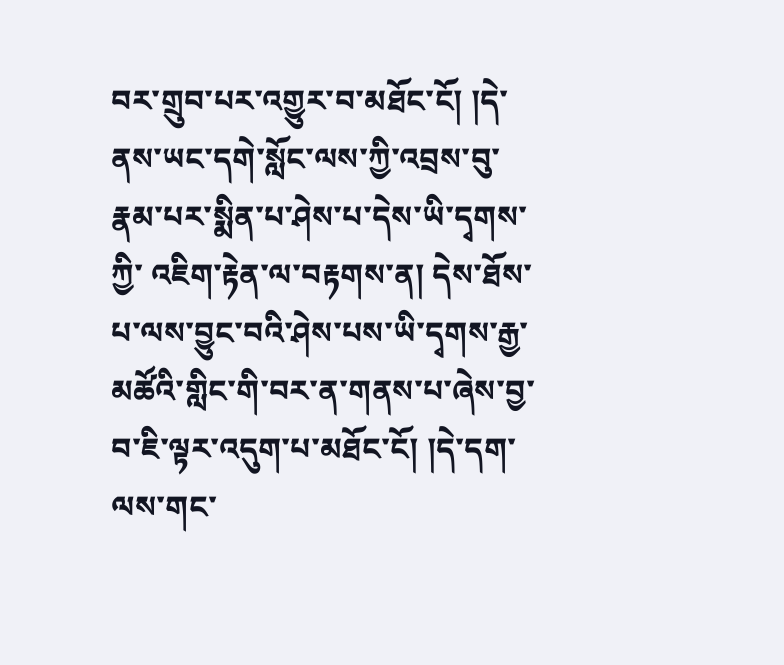བར་གྲུབ་པར་འགྱུར་བ་མཐོང་ངོ། །དེ་ནས་ཡང་དགེ་སློང་ལས་ཀྱི་འབྲས་བུ་རྣམ་པར་སྨིན་པ་ཤེས་པ་དེས་ཡི་དྭགས་ཀྱི་ འཇིག་རྟེན་ལ་བརྟགས་ན། དེས་ཐོས་པ་ལས་བྱུང་བའི་ཤེས་པས་ཡི་དྭགས་རྒྱ་མཚོའི་གླིང་གི་བར་ན་གནས་པ་ཞེས་བྱ་བ་ཇི་ལྟར་འདུག་པ་མཐོང་ངོ། །དེ་དག་ལས་གང་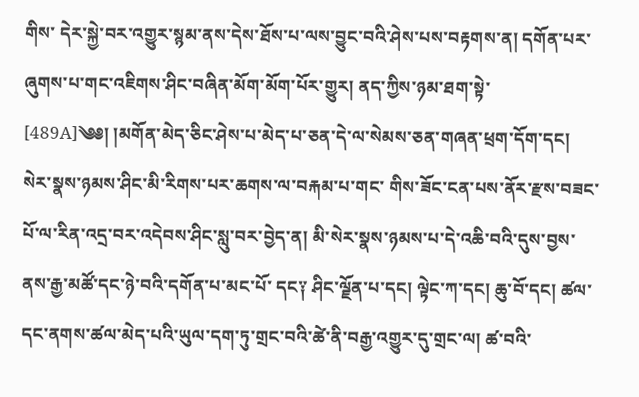གིས་ དེར་སྐྱེ་བར་འགྱུར་སྙམ་ནས་དེས་ཐོས་པ་ལས་བྱུང་བའི་ཤེས་པས་བརྟགས་ན། དགོན་པར་ཞུགས་པ་གང་འཇིགས་ཤིང་བཞིན་མོག་མོག་པོར་གྱུར། ནད་ཀྱིས་ཉམ་ཐག་སྟེ་ [489A]༄༅། །མགོན་མེད་ཅིང་ཤེས་པ་མེད་པ་ཅན་དེ་ལ་སེམས་ཅན་གཞན་ཕྲག་དོག་དང། སེར་སྣས་ཉམས་ཤིང་མི་རིགས་པར་ཆགས་ལ་བརྐམ་པ་གང་ གིས་ཟོང་ངན་པས་ནོར་རྫས་བཟང་པོ་ལ་རིན་འདྲ་བར་འདེབས་ཤིང་སླུ་བར་བྱེད་ན། མི་སེར་སྣས་ཉམས་པ་དེ་འཆི་བའི་དུས་བྱས་ནས་རྒྱ་མཚོ་དང་ཉེ་བའི་དགོན་པ་མང་པོ་ དང༑ ཤིང་ལྗོན་པ་དང། ལྟེང་ཀ་དང། ཆུ་བོ་དང། ཚལ་དང་ནགས་ཚལ་མེད་པའི་ཡུལ་དག་ཏུ་གྲང་བའི་ཚེ་ནི་བརྒྱ་འགྱུར་དུ་གྲང་ལ། ཚ་བའི་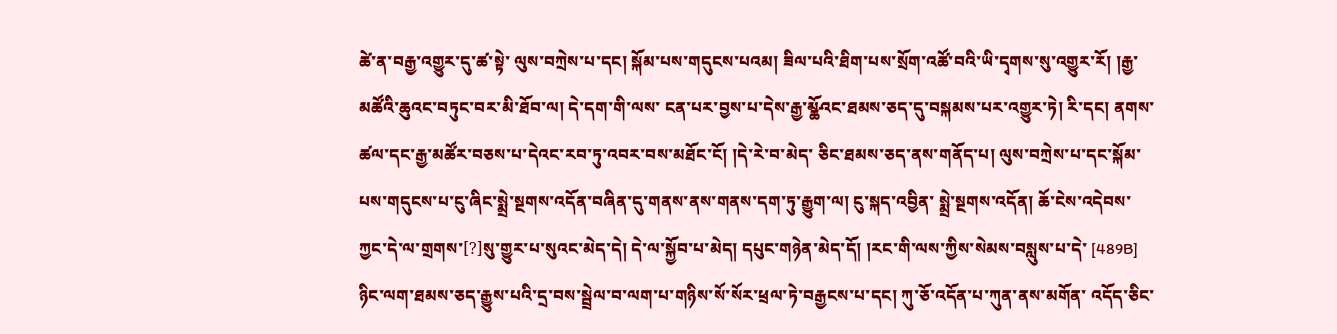ཚེ་ན་བརྒྱ་འགྱུར་དུ་ཚ་སྟེ་ ལུས་བཀྲེས་པ་དང། སྐོམ་པས་གདུངས་པའམ། ཟིལ་པའི་ཐིག་པས་སྲོག་འཚོ་བའི་ཡི་དྭགས་སུ་འགྱུར་རོ། །རྒྱ་མཚོའི་ཆུའང་བཏུང་བར་མི་ཐོབ་ལ། དེ་དག་གི་ལས་ ངན་པར་བྱས་པ་དེས་རྒྱ་མྪོའང་ཐམས་ཅད་དུ་བསྐམས་པར་འགྱུར་ཏེ། རི་དང། ནགས་ཚལ་དང་རྒྱ་མཚོར་བཅས་པ་དེའང་རབ་ཏུ་འབར་བས་མཐོང་ངོ། །དེ་རེ་བ་མེད་ ཅིང་ཐམས་ཅད་ནས་གནོད་པ། ལུས་བཀྲེས་པ་དང་སྐོམ་པས་གདུངས་པ་ངུ་ཞིང་སྨྲེ་སྔགས་འདོན་བཞིན་དུ་གནས་ནས་གནས་དག་ཏུ་རྒྱུག་ལ། ངུ་སྐད་འབྱིན་ སྨྲེ་སྔགས་འདོན། ཆོ་ངེས་འདེབས་ཀྱང་དེ་ལ་གྲགས་[?]སུ་གྱུར་པ་སུའང་མེད་དེ། དེ་ལ་སྐྱོབ་པ་མེད། དཔུང་གཉེན་མེད་དོ། །རང་གི་ལས་ཀྱིས་སེམས་བསླུས་པ་དེ་ [489B] ཉིང་ལག་ཐམས་ཅད་རྒྱུས་པའི་དྲ་བས་སྦྲེལ་བ་ལག་པ་གཉིས་སོ་སོར་ཕྲལ་ཏེ་བརྒྱངས་པ་དང། ཀུ་ཅོ་འདོན་པ་ཀུན་ནས་མགོན་ འདོད་ཅིང་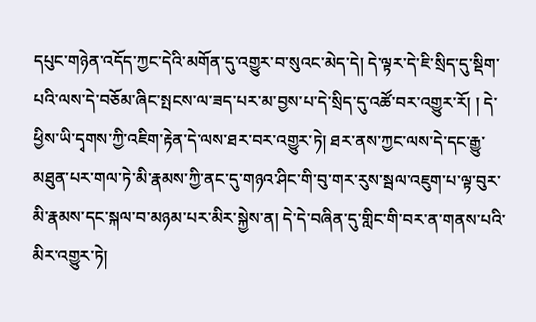དཔུང་གཉེན་འདོད་ཀྱང་དེའི་མགོན་དུ་འགྱུར་བ་སུའང་མེད་དེ། དེ་ལྟར་དེ་ཇི་སྲིད་དུ་སྡིག་པའི་ལས་དེ་བཅོམ་ཞིང་སྤངས་ལ་ཟད་པར་མ་བྱས་པ་དེ་སྲིད་དུ་འཚོ་བར་འགྱུར་རོ། ། དེ་ཕྱིས་ཡི་དྭགས་ཀྱི་འཇིག་རྟེན་དེ་ལས་ཐར་བར་འགྱུར་ཏེ། ཐར་ནས་ཀྱང་ལས་དེ་དང་རྒྱུ་མཐུན་པར་གལ་ཏེ་མི་རྣམས་ཀྱི་ནང་དུ་གཉའ་ཤིང་གི་བུ་གར་རུས་སྦལ་འཇུག་པ་ལྟ་བུར་ མི་རྣམས་དང་སྐལ་བ་མཉམ་པར་མིར་སྐྱེས་ན། དེ་དེ་བཞིན་དུ་གླིང་གི་བར་ན་གནས་པའི་མིར་འགྱུར་ཏེ།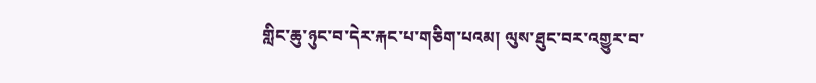གླིང་ཆུ་ཉུང་བ་དེར་རྐང་པ་གཅིག་པའམ། ལུས་ཐུང་བར་འགྱུར་བ་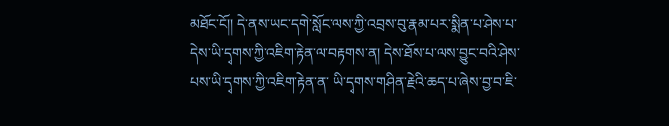མཐོང་ངོ།། དེ་ནས་ཡང་དགེ་སློང་ལས་ཀྱི་འབྲས་བུ་རྣམ་པར་སྨིན་པ་ཤེས་པ་དེས་ཡི་དྭགས་ཀྱི་འཇིག་རྟེན་ལ་བརྟགས་ན། དེས་ཐོས་པ་ལས་བྱུང་བའི་ཤེས་པས་ཡི་དྭགས་ཀྱི་འཇིག་རྟེན་ན་ ཡི་དྭགས་གཤིན་རྗེའི་ཆད་པ་ཞེས་བྱ་བ་ཇི་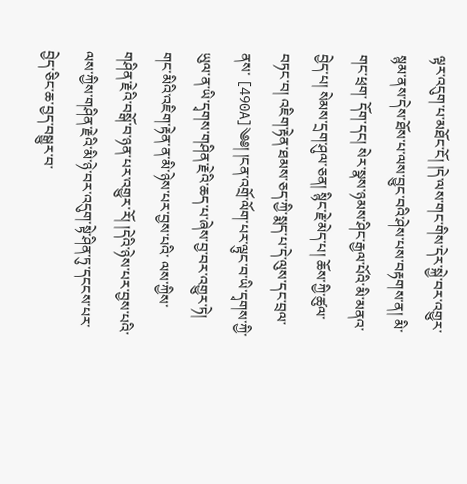ལྟར་འདུག་པ་མཐོང་ངོ། །དེ་ལས་གང་གིས་དེར་སྐྱེ་བར་འགྱུར་སྙམ་ནས་དེས་ཐོས་པ་ལས་བྱུང་བའི་ཤེས་པས་བརྟགས་ན། མི་གང་ཕྲག་ དོག་དང། སེར་སྣས་ཉམས་ཤིང་རྒྱལ་པོའི་མི་མནའ་བྱེད་པ། སེམས་དྲག་ཤུལ་ཅན། སྙིང་རྗེ་མེད་པ། ཆོས་ཀྱི་ཚུལ་བཏང་བ། འཇིག་རྟེན་ཐམས་ཅད་ཀྱི་སྨད་པ་དེ་ལུས་དང་བྲལ་ནས་ [490A]༄༅། །ངན་འགྲོ་ལོག་པར་ལྟུང་བ་ཡི་དྭགས་ཀྱི་ཡུལ་ན་ཡི་དྭགས་གཤིན་རྗེའི་ཆད་པ་ཞེས་བྱ་བར་འགྱུར་ཏེ། གང་མིའི་འཇིག་རྟེན་ན་མི་ཉེས་པར་བྱས་པའི་ ལས་ཀྱིས་གཤིན་རྗེའི་བསྒོ་བ་ཉན་པར་འགྱུར་རོ། །དེའི་ཉེས་པར་བྱས་པའི་ལས་ཀྱིས་གཤིན་རྗེའི་མི་ཉེ་བར་འདུག་སྟེ་ཤིན་ཏུ་དངངས་པར་བྱེད་ཅིང་ཆ་བྱད་བསྒྱུར་བ་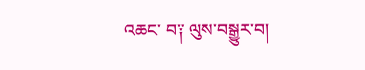འཆང་ བ༑ ལུས་བསྒྱུར་བ།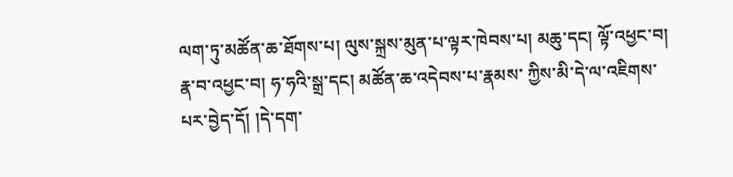ལག་ཏུ་མཚོན་ཆ་ཐོགས་པ། ལུས་སྐྲས་མུན་པ་ལྟར་ཁེབས་པ། མཆུ་དང། ལྟོ་འཕྱང་བ། རྣ་བ་འཕྱང་བ། ཧ་ཧའི་སྒྲ་དང། མཚོན་ཆ་འདེབས་པ་རྣམས་ ཀྱིས་མི་དེ་ལ་འཇིགས་པར་བྱེད་དོ། །དེ་དག་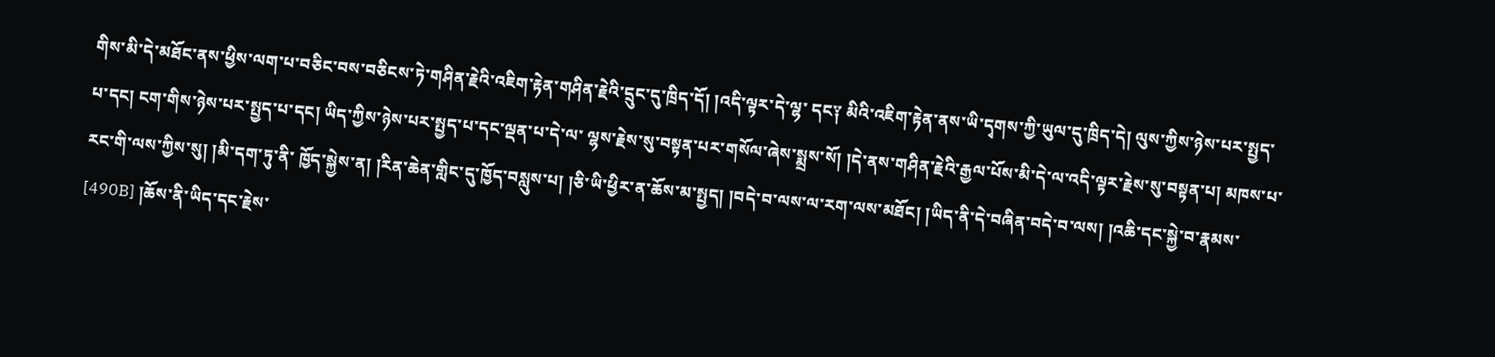གིས་མི་དེ་མཐོང་ནས་ཕྱིས་ལག་པ་བཅིང་བས་བཅིངས་ཏེ་གཤིན་རྗེའི་འཇིག་རྟེན་གཤིན་རྗེའི་དྲུང་དུ་ཁྲིད་དོ། །འདི་ལྟར་དེ་ལྷ་ དང༑ མིའི་འཇིག་རྟེན་ནས་ཡི་དྭགས་ཀྱི་ཡུལ་དུ་ཁྲིད་དེ། ལུས་ཀྱིས་ཉེས་པར་སྤྱད་པ་དང། ངག་གིས་ཉེས་པར་སྤྱད་པ་དང། ཡིད་ཀྱིས་ཉེས་པར་སྤྱད་པ་དང་ལྡན་པ་དེ་ལ་ ལྷས་རྗེས་སུ་བསྟན་པར་གསོལ་ཞེས་སྨྲས་སོ། །དེ་ནས་གཤིན་རྗེའི་རྒྱལ་པོས་མི་དེ་ལ་འདི་ལྟར་རྗེས་སུ་བསྟན་པ། མཁས་པ་རང་གི་ལས་ཀྱིས་སུ། །མི་དག་ཏུ་ནི་ ཁྱོད་སྐྱེས་ན། །རིན་ཆེན་གླིང་དུ་ཁྱོད་བསླུས་པ། །ཅི་ཡི་ཕྱིར་ན་ཆོས་མ་སྤྱད། །བདེ་བ་ལས་ལ་རག་ལས་མཐོང། །ཡིད་ནི་དེ་བཞིན་བདེ་བ་ལས། །འཆི་དང་སྐྱེ་བ་རྣམས་ [490B] །ཆོས་ནི་ཡིད་དང་རྗེས་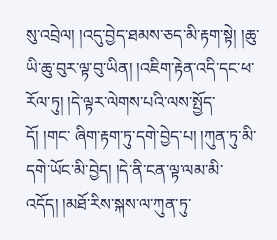སུ་འབྲེལ། །འདུ་བྱེད་ཐམས་ཅད་མི་རྟག་སྟེ། །ཆུ་ཡི་ཆུ་བུར་ལྟ་བུ་ཡིན། །འཇིག་རྟེན་འདི་དང་ཕ་རོལ་ཏུ། །དེ་ལྟར་ལེགས་པའི་ལས་སྤྱོད་དོ། །གང་ ཞིག་རྟག་ཏུ་དགེ་བྱེད་པ། །ཀུན་ཏུ་མི་དགེ་ཡོང་མི་བྱེད། །དེ་ནི་ངན་ལྟ་ལམ་མི་འདོད། །མཐོ་རིས་སྐས་ལ་ཀུན་ཏུ་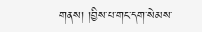གནས། །བྱིས་པ་གང་དག་སེམས་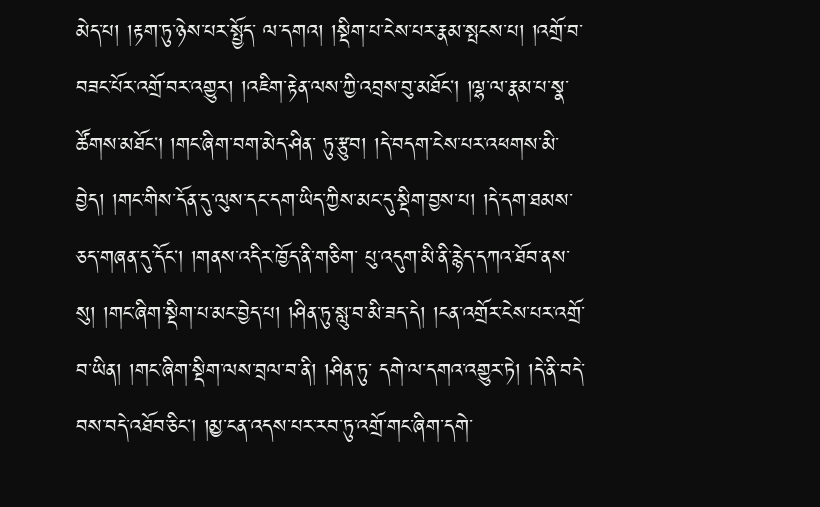མེད་པ། །རྟག་ཏུ་ཉེས་པར་སྤྱོད་ ལ་དགའ། །སྡིག་པ་ངེས་པར་རྣམ་སྤངས་པ། །འགྲོ་བ་བཟང་པོར་འགྲོ་བར་འགྱུར། །འཇིག་རྟེན་ལས་ཀྱི་འབྲས་བུ་མཐོང། །ལྷ་ལ་རྣམ་པ་སྣ་ཚོགས་མཐོང། །གང་ཞིག་བག་མེད་ཤིན་ ཏུ་རྩུབ། །དེ་བདག་ངེས་པར་འཕགས་མི་བྱེད། །གང་གིས་དོན་དུ་ལུས་དང་དག་ཡིད་ཀྱིས་མང་དུ་སྡིག་བྱས་པ། །དེ་དག་ཐམས་ཅད་གཞན་དུ་དོང། །གནས་འདིར་ཁྱོད་ནི་གཅིག་ པུ་འདུག་མི་ནི་རྙེད་དཀའ་ཐོབ་ནས་སུ། །གང་ཞིག་སྡིག་པ་མང་བྱེད་པ། །ཤིན་ཏུ་སླུ་བ་མི་ཟད་དེ། །ངན་འགྲོར་ངེས་པར་འགྲོ་བ་ཡིན། །གང་ཞིག་སྡིག་ལས་བྲལ་བ་ནི། །ཤིན་ཏུ་ དགེ་ལ་དགའ་འགྱུར་ཏེ། །དེ་ནི་བདེ་བས་བདེ་འཐོབ་ཅིང། །མྱ་ངན་འདས་པར་རབ་ཏུ་འགྲོ་གང་ཞིག་དགེ་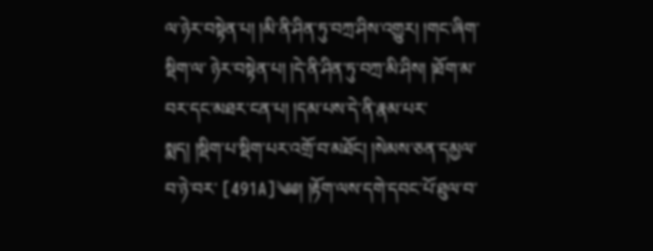ལ་ཉེར་བསྟེན་པ། །མི་ནི་ཤིན་ཏུ་བཀྲ་ཤིས་འགྱུར། །གང་ཞིག་སྡིག་ལ་ ཉེར་བསྟེན་པ། །དེ་ནི་ཤིན་ཏུ་བཀྲ་མི་ཤིས། །ཐོག་མ་བར་དང་མཐར་ངན་པ། །དམ་པས་དེ་ནི་རྣམ་པར་སྨད། །སྡིག་པ་སྡིག་པར་འགྲོ་བ་མཐོང། །སེམས་ཅན་དམྱལ་བ་ཉེ་བར་ [491A]༄༅། །རྟོག་ལས་དགེ་དབང་པོ་ཐུལ་བ་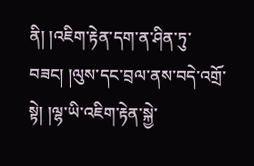ནི། །འཇིག་རྟེན་དག་ན་ཤིན་ཏུ་བཟང། །ལུས་དང་བྲལ་ནས་བདེ་འགྲོ་སྟེ། །ལྷ་ཡི་འཇིག་རྟེན་སྐྱེ་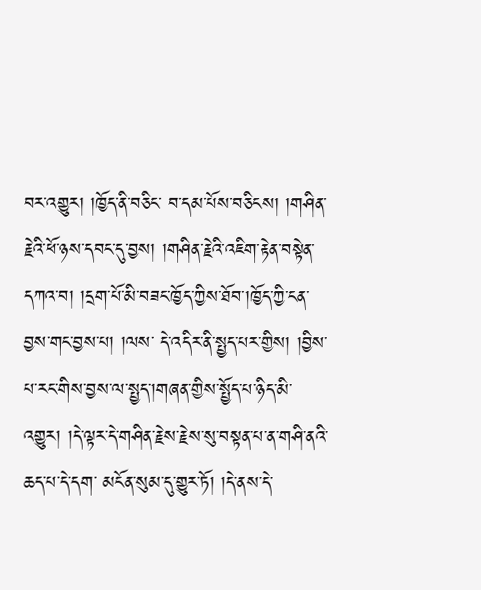བར་འགྱུར། །ཁྱོད་ནི་བཅིང་ བ་དམ་པོས་བཅིངས། །གཤིན་རྗེའི་ཕོ་ཉས་དབང་དུ་བྱས། །གཤིན་རྗེའི་འཇིག་རྟེན་བསྟེན་དཀའ་བ། །དྲག་པོ་མི་བཟང་ཁྱོད་ཀྱིས་ཐོབ་།ཁྱོད་ཀྱི་ངན་བྱས་གང་བྱས་པ། །ལས་ དེ་འདིར་ནི་སྤྱད་པར་གྱིས། །བྱིས་པ་རང་གིས་བྱས་ལ་སྤྱད་།གཞན་གྱིས་སྤྱོད་པ་ཉིད་མི་འགྱུར། །དེ་ལྟར་དེ་གཤིན་རྗེས་རྗེས་སུ་བསྟན་པ་ན་གཤི་ནའི་ཆད་པ་དེ་དག་ མངོན་སུམ་དུ་གྱུར་ཏོ། །དེ་ནས་དེ་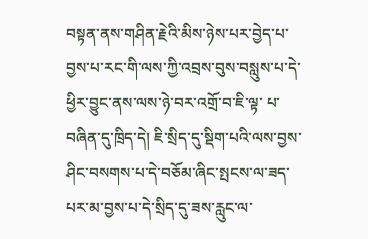བསྟན་ནས་གཤིན་རྗེའི་མིས་ཉེས་པར་བྱེད་པ་བྱས་པ་རང་གི་ལས་ཀྱི་འབྲས་བུས་བསླུས་པ་དེ་ཕྱིར་བྱུང་ནས་ལས་ཉེ་བར་འགྲོ་བ་ཇི་ལྟ་ པ་བཞིན་དུ་ཁྲིད་དེ། ཇི་སྲིད་དུ་སྡིག་པའི་ལས་བྱས་ཤིང་བསགས་པ་དེ་བཅོམ་ཞིང་སྤངས་ལ་ཟད་པར་མ་བྱས་པ་དེ་སྲིད་དུ་ཟས་རླུང་ལ་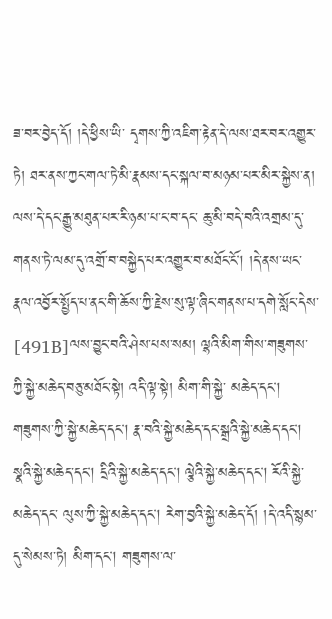ཟ་བར་བྱེད་དོ། །དེ་ཕྱིས་ཡི་ དྭགས་ཀྱི་འཇིག་རྟེན་དེ་ལས་ཐར་བར་འགྱུར་ཏེ། ཐར་ནས་ཀྱང་གལ་ཏེ་མི་རྣམས་དང་སྐལ་བ་མཉམ་པར་མིར་སྐྱེས་ན། ལས་དེ་དང་རྒྱུ་མཐུན་པར་རི་ཉམ་པ་ང་བ་དང་ ཆུ་མི་བདེ་བའི་འགྲམ་དུ་གནས་ཏེ་ལམ་དུ་འགྲོ་བ་བསྐྱེད་པར་འགྱུར་བ་མཐོང་ངོ། །དེ་ནས་ཡང་རྣལ་འབྱོར་སྤྱོད་པ་ནང་གི་ཆོས་ཀྱི་རྗེས་སུ་ལྟ་ཞིང་གནས་པ་དགེ་སློང་དེས་ [491B]ལས་བྱུང་བའི་ཤེས་པས་སམ། ལྷའི་མིག་གིས་གཟུགས་ཀྱི་སྐྱེ་མཆེད་བཅུ་མཐོང་སྟེ། འདི་ལྟ་སྟེ། མིག་གི་སྐྱེ་ མཆེད་དང། གཟུགས་ཀྱི་སྐྱེ་མཆེད་དང། རྣ་བའི་སྐྱེ་མཆེད་དང་སྒྲའི་སྐྱེ་མཆེད་དང། སྣའི་སྐྱེ་མཆེད་དང། དྲིའི་སྐྱེ་མཆེད་དང། ལྕེའི་སྐྱེ་མཆེད་དང། རོའི་སྐྱེ་མཆེད་དང་ ལུས་ཀྱི་སྐྱེ་མཆེད་དང། རེག་བྱའི་སྐྱེ་མཆེད་དོ། །དེ་འདི་སྙམ་དུ་སེམས་ཏེ། མིག་དང། གཟུགས་ལ་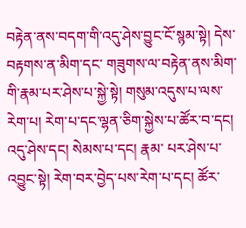བརྟེན་ནས་བདག་གི་འདུ་ཤེས་བྱུང་ངོ་སྙམ་སྟེ། དེས་བརྟགས་ན་མིག་དང་ གཟུགས་ལ་བརྟེན་ནས་མིག་གི་རྣམ་པར་ཤེས་པ་སྐྱེ་སྟེ། གསུམ་འདུས་པ་ལས་རེག་པ། རེག་པ་དང་ལྷན་ཅིག་སྐྱེས་པ་ཚོར་བ་དང། འདུ་ཤེས་དང། སེམས་པ་དང། རྣམ་ པར་ཤེས་པ་འབྱུང་སྟེ། རེག་བར་བྱེད་པས་རེག་པ་དང། ཚོར་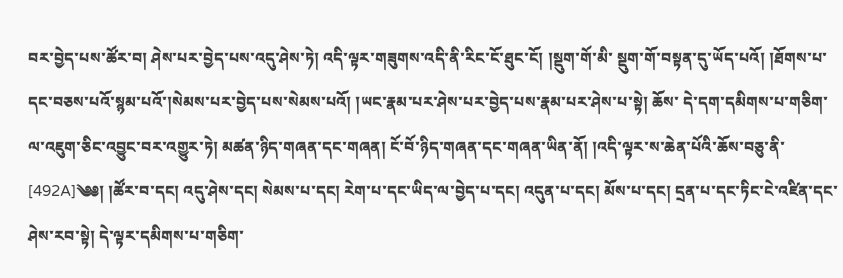བར་བྱེད་པས་ཚོར་བ། ཤེས་པར་བྱེད་པས་འདུ་ཤེས་ཏེ། འདི་ལྟར་གཟུགས་འདི་ནི་རིང་ངོ་ཐུང་ངོ། །སྡུག་གོ་མི་ སྡུག་གོ་བསྟན་དུ་ཡོད་པའོ། །ཐོགས་པ་དང་བཅས་པའོ་སྙམ་པའོ་།སེམས་པར་བྱེད་པས་སེམས་པའོ། །ཡང་རྣམ་པར་ཤེས་པར་བྱེད་པས་རྣམ་པར་ཤེས་པ་སྟེ། ཆོས་ དེ་དག་དམིགས་པ་གཅིག་ལ་འཇུག་ཅིང་འབྱུང་བར་འགྱུར་ཏེ། མཚན་ཉིད་གཞན་དང་གཞན། ངོ་བོ་ཉིད་གཞན་དང་གཞན་ཡིན་ནོ། །འདི་ལྟར་ས་ཆེན་པོའི་ཆོས་བཅུ་ནི་ [492A]༄༅། །ཚོར་བ་དང། འདུ་ཤེས་དང། སེམས་པ་དང། རེག་པ་དང་ཡིད་ལ་བྱེད་པ་དང། འདུན་པ་དང། མོས་པ་དང། དྲན་པ་དང་ཏིང་ངེ་འཛིན་དང་ ཤེས་རབ་སྟེ། དེ་ལྟར་དམིགས་པ་གཅིག་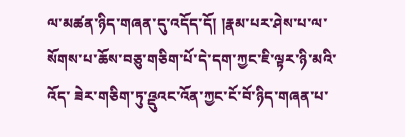ལ་མཚན་ཉིད་གཞན་དུ་འདོད་དོ། །རྣམ་པར་ཤེས་པ་ལ་སོགས་པ་ཆོས་བཅུ་གཅིག་པོ་དེ་དག་ཀྱང་ཇི་ལྟར་ཉི་མའི་འོད་ ཟེར་གཅིག་ཏུ་འྡུའང་འོན་ཀྱང་ངོ་བོ་ཉིད་གཞན་པ་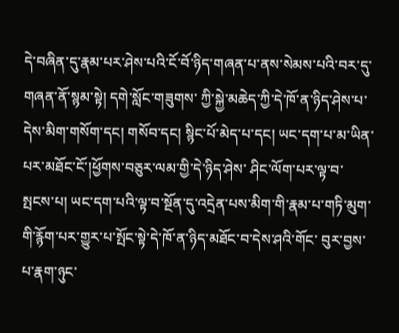དེ་བཞིན་དུ་རྣམ་པར་ཤེས་པའི་ངོ་བོ་ཉིད་གཞན་པ་ནས་སེམས་པའི་བར་དུ་གཞན་ནོ་སྙམ་སྟེ། དགེ་སློང་གཟུགས་ ཀྱི་སྐྱེ་མཆེད་ཀྱི་དེ་ཁོ་ན་ཉིད་ཤེས་པ་དེས་མིག་གསོག་དང། གསོབ་དང། སྙིང་པོ་མེད་པ་དང། ཡང་དག་པ་མ་ཡིན་པར་མཐོང་ངོ་།ཕྱོགས་བཅུར་ལམ་གྱི་དེ་ཉིད་ཤེས་ ཤིང་ལོག་པར་ལྟ་བ་སྤངས་པ། ཡང་དག་པའི་ལྟ་བ་སྔོན་དུ་འདྲེན་པས་མིག་གི་རྣམ་པ་གཏི་མུག་གི་རྙོག་པར་གྱུར་པ་སྤོང་སྟེ་དེ་ཁོ་ན་ཉིད་མཐོང་བ་དེས་ཤའི་གོང་ བུར་བྱས་པ་རྣག་ཉུང་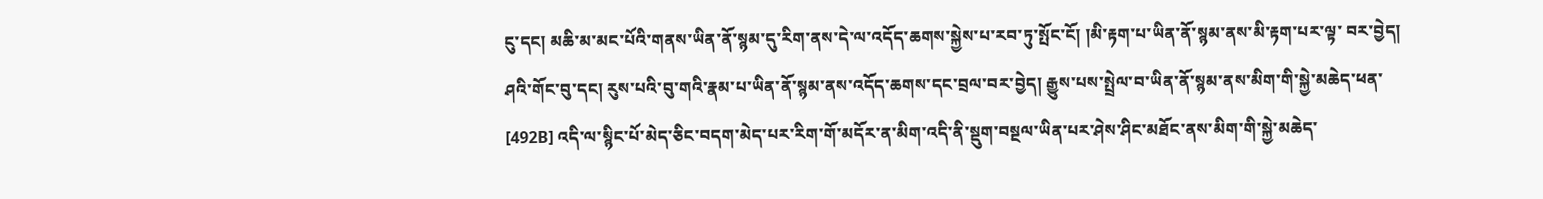ངུ་དང། མཆི་མ་མང་པོའི་གནས་ཡིན་ནོ་སྙམ་དུ་རིག་ནས་དེ་ལ་འདོད་ཆགས་སྐྱེས་པ་རབ་ཏུ་སྤོང་ངོ། །མི་རྟག་པ་ཡིན་ནོ་སྙམ་ནས་མི་རྟག་པར་ལྟ་ བར་བྱེད། ཤའི་གོང་བུ་དང། རུས་པའི་བུ་གའི་རྣམ་པ་ཡིན་ནོ་སྙམ་ནས་འདོད་ཆགས་དང་བྲལ་བར་བྱེད། རྒྱུས་པས་སྤྲེལ་བ་ཡིན་ནོ་སྙམ་ནས་མིག་གི་སྐྱེ་མཆེད་ཕན་ [492B] འདི་ལ་སྙིང་པོ་མེད་ཅིང་བདག་མེད་པར་རིག་གོ་མདོར་ན་མིག་འདི་ནི་སྡུག་བསྔལ་ཡིན་པར་ཤེས་ཤིང་མཐོང་ནས་མིག་གི་སྐྱེ་མཆེད་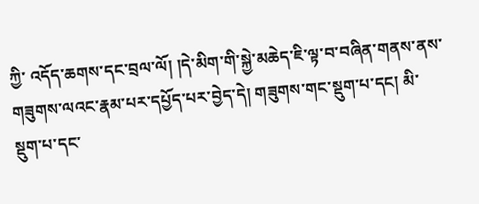ཀྱི་ འདོད་ཆགས་དང་བྲལ་ལོ། །དེ་མིག་གི་སྐྱེ་མཆེད་ཇི་ལྟ་བ་བཞིན་གནས་ནས་གཟུགས་ལའང་རྣམ་པར་དཔྱོད་པར་བྱེད་དེ། གཟུགས་གང་སྡུག་པ་དང། མི་སྡུག་པ་དང་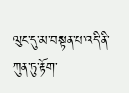ལུང་དུ་མ་བསྟན་པ་འདི་ནི་ཀུན་ཏུ་རྟོག་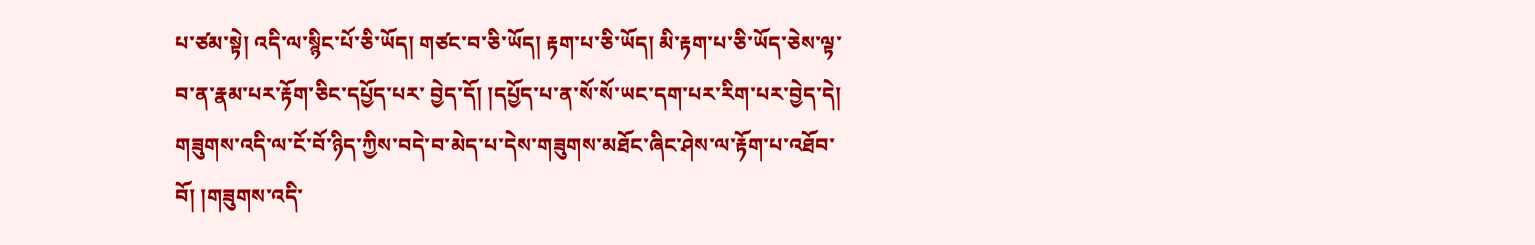པ་ཙམ་སྟེ། འདི་ལ་སྙིང་པོ་ཅི་ཡོད། གཙང་བ་ཅི་ཡོད། རྟག་པ་ཅི་ཡོད། མི་རྟག་པ་ཅི་ཡོད་ཅེས་ལྟ་བ་ན་རྣམ་པར་རྟོག་ཅིང་དཔྱོད་པར་ བྱེད་དོ། །དཔྱོད་པ་ན་སོ་སོ་ཡང་དག་པར་རིག་པར་བྱེད་དེ། གཟུགས་འདི་ལ་ངོ་བོ་ཉིད་ཀྱིས་བདེ་བ་མེད་པ་དེས་གཟུགས་མཐོང་ཞིང་ཤེས་ལ་རྟོག་པ་འཐོབ་བོ། །གཟུགས་འདི་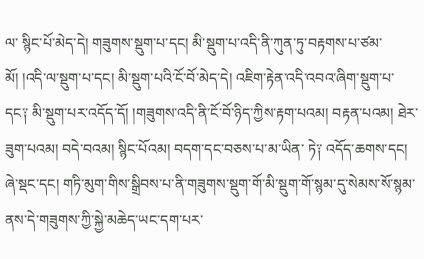ལ་ སྙིང་པོ་མེད་དེ། གཟུགས་སྡུག་པ་དང། མི་སྡུག་པ་འདི་ནི་ཀུན་ཏུ་བརྟགས་པ་ཙམ་མོ། །འདི་ལ་སྡུག་པ་དང། མི་སྡུག་པའི་ངོ་བོ་མེད་དེ། འཇིག་རྟེན་འདི་འབའ་ཞིག་སྡུག་པ་ དང༑ མི་སྡུག་པར་འདོད་དོ། །གཟུགས་འདི་ནི་ངོ་བོ་ཉིད་ཀྱིས་རྟག་པའམ། བརྟན་པའམ། ཐེར་ཟུག་པའམ། བདེ་བའམ། སྙིང་པོའམ། བདག་དང་བཅས་པ་མ་ཡིན་ ཏེ༑ འདོད་ཆགས་དང། ཞེ་སྡང་དང། གཏི་མུག་གིས་སྒྲིབས་པ་ནི་གཟུགས་སྡུག་གོ་མི་སྡུག་གོ་སྙམ་དུ་སེམས་སོ་སྙམ་ནས་དེ་གཟུགས་ཀྱི་སྐྱེ་མཆེད་ཡང་དག་པར་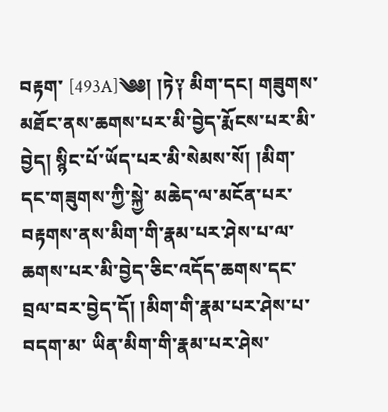བརྟག་ [493A]༄༅། །ཏེ༑ མིག་དང། གཟུགས་མཐོང་ནས་ཆགས་པར་མི་བྱེད་རྨོངས་པར་མི་བྱེད། སྙིང་པོ་ཡོད་པར་མི་སེམས་སོ། །མིག་དང་གཟུགས་ཀྱི་སྐྱེ་ མཆེད་ལ་མངོན་པར་བརྟགས་ནས་མིག་གི་རྣམ་པར་ཤེས་པ་ལ་ཆགས་པར་མི་བྱེད་ཅིང་འདོད་ཆགས་དང་བྲལ་བར་བྱེད་དོ། །མིག་གི་རྣམ་པར་ཤེས་པ་བདག་མ་ ཡིན་མིག་གི་རྣམ་པར་ཤེས་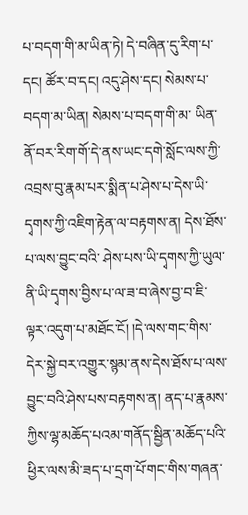པ་བདག་གི་མ་ཡིན་ཏེ། དེ་བཞིན་དུ་རིག་པ་དང། ཚོར་བ་དང། འདུ་ཤེས་དང། སེམས་པ་བདག་མ་ཡིན། སེམས་པ་བདག་གི་མ་ ཡིན་ནོ་བར་རིག་གོ་དེ་ནས་ཡང་དགེ་སློང་ལས་ཀྱི་འབྲས་བུ་རྣམ་པར་སྨིན་པ་ཤེས་པ་དེས་ཡི་དྭགས་ཀྱི་འཇིག་རྟེན་ལ་བརྟགས་ན། དེས་ཐོས་པ་ལས་བྱུང་བའི་ ཤེས་པས་ཡི་དྭགས་ཀྱི་ཡུལ་ནི་ཡི་དྭགས་བྱིས་པ་ལ་ཟ་བ་ཞེས་བྱ་བ་ཇི་ལྟར་འདུག་པ་མཐོང་ངོ། །དེ་ལས་གང་གིས་དེར་སྐྱེ་བར་འགྱུར་སྙམ་ནས་དེས་ཐོས་པ་ལས་ བྱུང་བའི་ཤེས་པས་བརྟགས་ན། ནད་པ་རྣམས་ཀྱིས་ལྷ་མཆོད་པའམ་གནོད་སྦྱིན་མཆོད་པའི་ཕྱིར་ལས་མི་ཟད་པ་དྲག་པོ་གང་གིས་གཞན་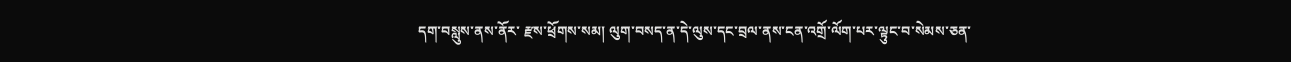དག་བསླུས་ནས་ནོར་ རྫས་ཕྲོགས་སམ། ལུག་བསད་ན་དེ་ལུས་དང་བྲལ་ནས་ངན་འགྲོ་ལོག་པར་ལྟུང་བ་སེམས་ཅན་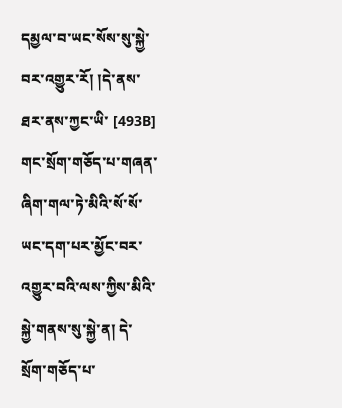དམྱལ་བ་ཡང་སོས་སུ་སྐྱེ་བར་འགྱུར་རོ། །དེ་ནས་ཐར་ནས་ཀྱང་ཡི་ [493B] གང་སྲོག་གཅོད་པ་གཞན་ཞིག་གལ་ཏེ་མིའི་སོ་སོ་ཡང་དག་པར་མྱོང་བར་འགྱུར་བའི་ལས་ཀྱིས་མིའི་སྐྱེ་གནས་སུ་སྐྱེ་ན། དེ་ སྲོག་གཅོད་པ་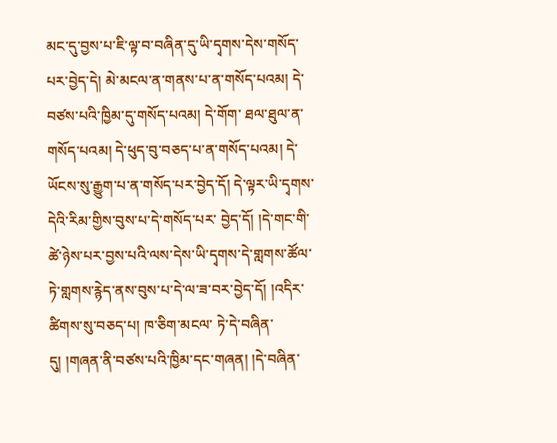མང་དུ་བྱས་པ་ཇི་ལྟ་བ་བཞིན་དུ་ཡི་དྭགས་དེས་གསོད་པར་བྱེད་དེ། མེ་མངལ་ན་གནས་པ་ན་གསོད་པའམ། དེ་བཙས་པའི་ཁྱིམ་དུ་གསོད་པའམ། དེ་གོག་ ཐལ་ཐུལ་ན་གསོད་པའམ། དེ་ཕུད་བུ་བཅད་པ་ན་གསོད་པའམ། དེ་ཡོངས་སུ་རྒྱུག་པ་ན་གསོད་པར་བྱེད་དོ། དེ་ལྟར་ཡི་དྭགས་དེའི་རིམ་གྱིས་བུས་པ་དེ་གསོད་པར་ བྱེད་དོ། །དེ་གང་གི་ཚེ་ཉེས་པར་བྱས་པའི་ལས་དེས་ཡི་དྭགས་དེ་གླགས་ཚོལ་ཏེ་གླགས་རྙེད་ནས་བུས་པ་དེ་ལ་ཟ་བར་བྱེད་དོ། །འདིར་ཚིགས་སུ་བཅད་པ། ཁ་ཅིག་མངལ་ ཏེ་དེ་བཞིན་དུ། །གཞན་ནི་བཙས་པའི་ཁྱིམ་དང་གཞན། །དེ་བཞིན་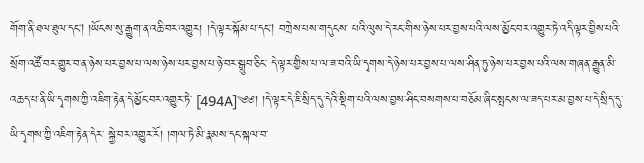གོག་ནི་ཐལ་ཐུལ་དང། །ཡོངས་སུ་རྒྱུག་ན་འཆི་བར་འགྱུར། །དེ་ལྟར་སྐོམ་པ་དང། བཀྲེས་པས་གདུངས་ པའི་ལུས་དེ་རང་གིས་ཉེས་པར་བྱས་པའི་ལས་མྱོང་བར་འགྱུར་ཏེ་འདི་ལྟར་བྱིས་པའི་སྲོག་འཚོ་བར་གྱུར་བ་ན་ཉེས་པར་བྱས་པ་ལས་ཉེས་པར་བྱས་པ་ཉེ་བར་སྒྲུབ་ཅིང་ དེ་ལྟར་གྱིས་པ་ལ་ཟ་བའི་ཡི་དྭགས་དེ་ཉེས་པར་བྱས་པ་ལས་ཤིན་ཏུ་ཉེས་པར་བྱས་པའི་ལས་གཞན་རྒྱུན་མི་འཆད་པ་ནི་ཡི་དྭགས་ཀྱི་འཇིག་རྟེན་དེ་མྱོང་བར་འགྱུར་ཏེ་ [494A]༄༅། །དེ་ལྟར་དེ་ཇི་སྲིད་དུ་དེའི་སྡིག་པའི་ལས་བྱས་ཤིང་བསགས་པ་བཅོམ་ཞིང་སྤངས་ལ་ཟད་པར་མ་བྱས་པ་དེ་སྲིད་དུ་ཡི་དྭགས་ཀྱི་འཇིག་རྟེན་དེར་ སྐྱེ་བར་འགྱུར་རོ། །གལ་ཏེ་མི་རྣམས་དང་སྐལ་བ་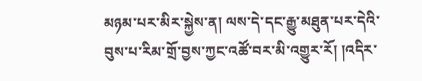མཉམ་པར་མིར་སྐྱེས་ན། ལས་དེ་དང་རྒྱུ་མཐུན་པར་དེའི་བུས་པ་རིམ་གྲོ་བྱས་ཀྱང་འཚོ་བར་མི་འགྱུར་རོ། །འདིར་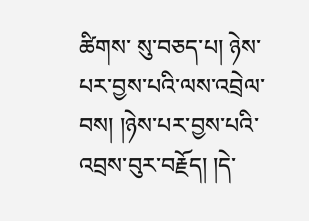ཚིགས་ སུ་བཅད་པ། ཉེས་པར་བྱས་པའི་ལས་འབྲེལ་བས། །ཉེས་པར་བྱས་པའི་འབྲས་བུར་བརྗོད། །དེ་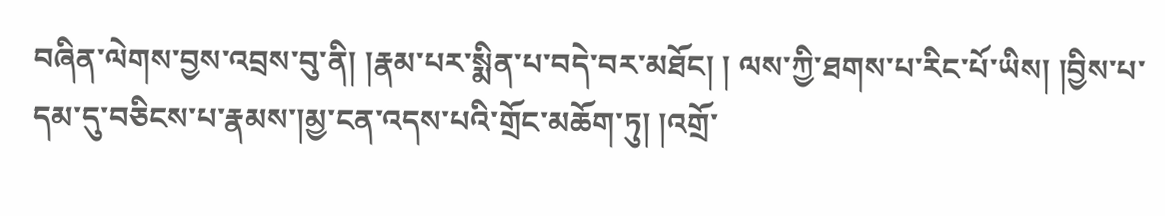བཞིན་ལེགས་བྱས་འབྲས་བུ་ནི། །རྣམ་པར་སྨིན་པ་བདེ་བར་མཐོང། ། ལས་ཀྱི་ཐགས་པ་རིང་པོ་ཡིས། །བྱིས་པ་དམ་དུ་བཅིངས་པ་རྣམས་།མྱ་ངན་འདས་པའི་གྲོང་མཆོག་ཏུ། །འགྲོ་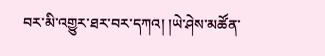བར་མི་འགྱུར་ཐར་བར་དཀའ། །ཡེ་ཤེས་མཚོན་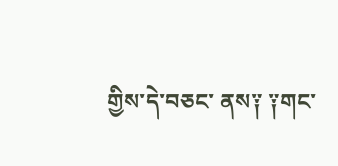གྱིས་དེ་བཅང་ ནས༑ ༑གང་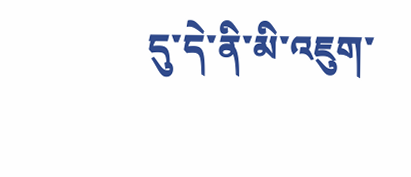དུ་དེ་ནི་མི་འཇུག་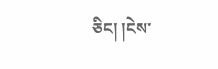ཅིང། །ངེས་